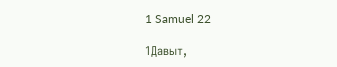1 Samuel 22

1Давыт,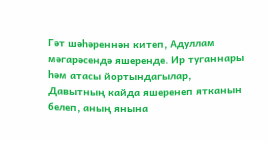Гәт шәһәреннән китеп, Адуллам мәгарәсендә яшеренде. Ир туганнары һәм атасы йортындагылар, Давытның кайда яшеренеп ятканын белеп, аның янына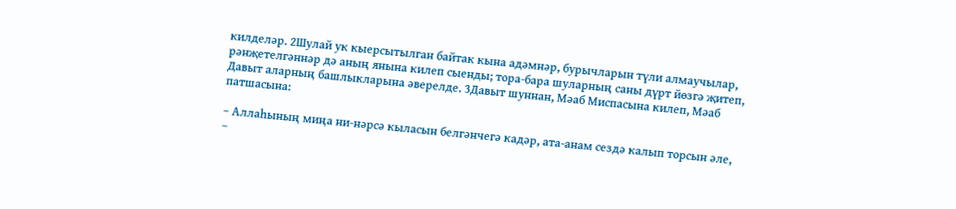килделәр. 2Шулай ук кыерсытылган байтак кына адәмнәр, бурычларын түли алмаучылар, рәнҗетелгәннәр дә аның янына килеп сыенды; тора-бара шуларның саны дүрт йөзгә җитеп, Давыт аларның башлыкларына әверелде. 3Давыт шуннан, Мәаб Миспасына килеп, Мәаб патшасына:

– Аллаһының миңа ни-нәрсә кыласын белгәнчегә кадәр, ата-анам сездә калып торсын әле, –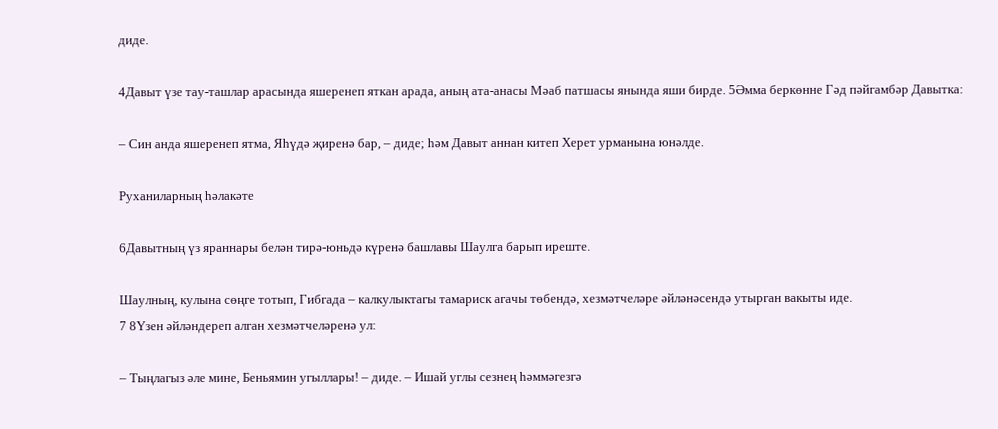диде.

4Давыт үзе тау-ташлар арасында яшеренеп яткан арада, аның ата-анасы Мәаб патшасы янында яши бирде. 5Әмма беркөнне Гәд пәйгамбәр Давытка:

– Син анда яшеренеп ятма, Яһүдә җиренә бар, – диде; һәм Давыт аннан китеп Херет урманына юнәлде.

Руханиларның һәлакәте

6Давытның үз яраннары белән тирә-юньдә күренә башлавы Шаулга барып иреште.

Шаулның, кулына сөңге тотып, Гибгада – калкулыктагы тамариск агачы төбендә, хезмәтчеләре әйләнәсендә утырган вакыты иде.
7 8Үзен әйләндереп алган хезмәтчеләренә ул:

– Тыңлагыз әле мине, Беньямин угыллары! – диде. – Ишай углы сезнең һәммәгезгә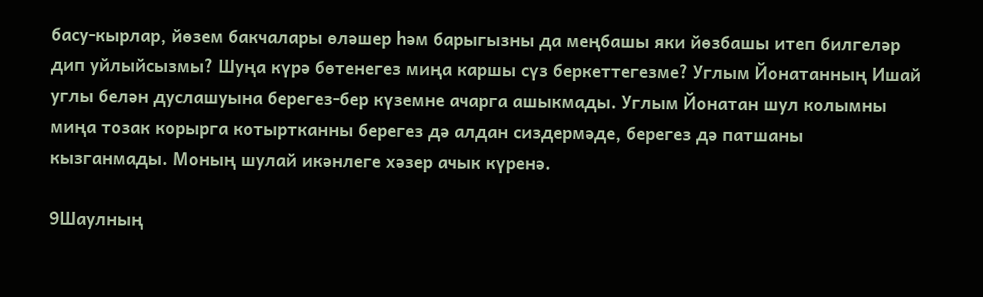басу-кырлар, йөзем бакчалары өләшер һәм барыгызны да меңбашы яки йөзбашы итеп билгеләр дип уйлыйсызмы? Шуңа күрә бөтенегез миңа каршы сүз беркеттегезме? Углым Йонатанның Ишай углы белән дуслашуына берегез-бер күземне ачарга ашыкмады. Углым Йонатан шул колымны миңа тозак корырга котыртканны берегез дә алдан сиздермәде, берегез дә патшаны кызганмады. Моның шулай икәнлеге хәзер ачык күренә.

9Шаулның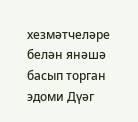хезмәтчеләре белән янәшә басып торган эдоми Дүәг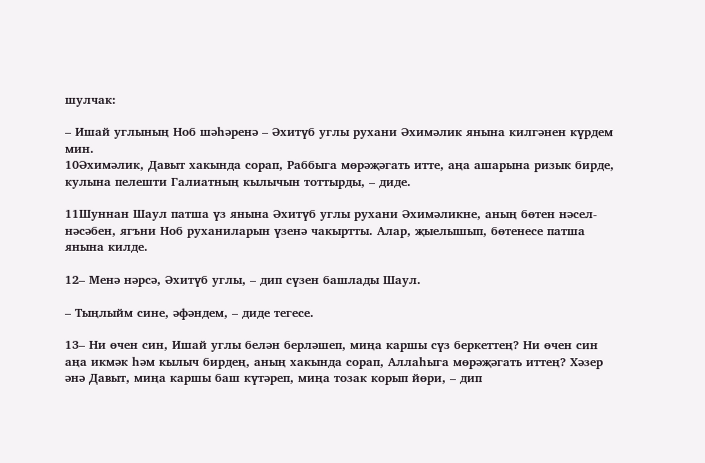шулчак:

– Ишай углының Ноб шәһәренә – Әхитүб углы рухани Әхимәлик янына килгәнен күрдем мин.
10Әхимәлик, Давыт хакында сорап, Раббыга мөрәҗәгать итте, аңа ашарына ризык бирде, кулына пелешти Галиатның кылычын тоттырды, – диде.

11Шуннан Шаул патша үз янына Әхитүб углы рухани Әхимәликне, аның бөтен нәсел-нәсәбен, ягъни Ноб руханиларын үзенә чакыртты. Алар, җыелышып, бөтенесе патша янына килде.

12– Менә нәрсә, Әхитүб углы, – дип сүзен башлады Шаул.

– Тыңлыйм сине, әфәндем, – диде тегесе.

13– Ни өчен син, Ишай углы белән берләшеп, миңа каршы сүз беркеттең? Ни өчен син аңа икмәк һәм кылыч бирдең, аның хакында сорап, Аллаһыга мөрәҗәгать иттең? Хәзер әнә Давыт, миңа каршы баш күтәреп, миңа тозак корып йөри, – дип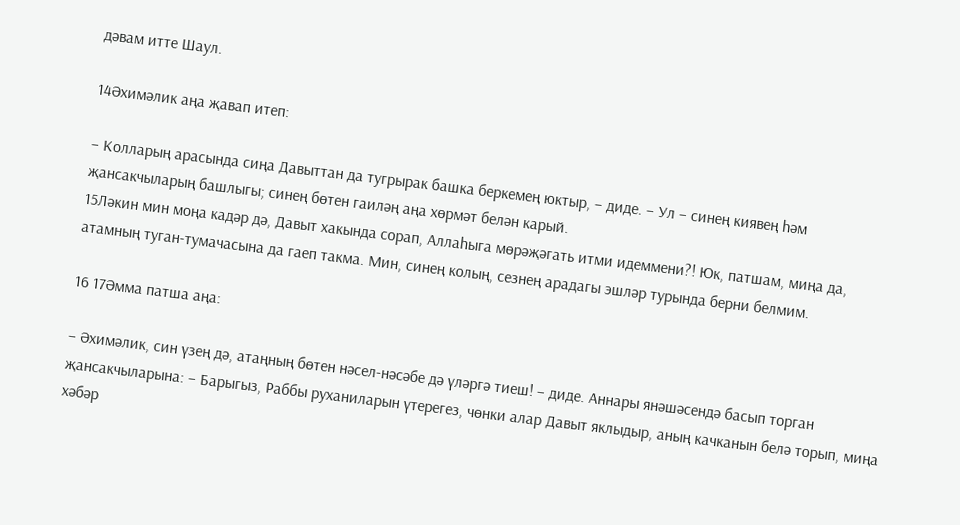дәвам итте Шаул.

14Әхимәлик аңа җавап итеп:

– Колларың арасында сиңа Давыттан да тугрырак башка беркемең юктыр, – диде. – Ул – синең киявең һәм җансакчыларың башлыгы; синең бөтен гаиләң аңа хөрмәт белән карый.
15Ләкин мин моңа кадәр дә, Давыт хакында сорап, Аллаһыга мөрәҗәгать итми идеммени?! Юк, патшам, миңа да, атамның туган-тумачасына да гаеп такма. Мин, синең колың, сезнең арадагы эшләр турында берни белмим.

16 17Әмма патша аңа:

– Әхимәлик, син үзең дә, атаңның бөтен нәсел-нәсәбе дә үләргә тиеш! – диде. Аннары янәшәсендә басып торган җансакчыларына: – Барыгыз, Раббы руханиларын үтерегез, чөнки алар Давыт яклыдыр, аның качканын белә торып, миңа хәбәр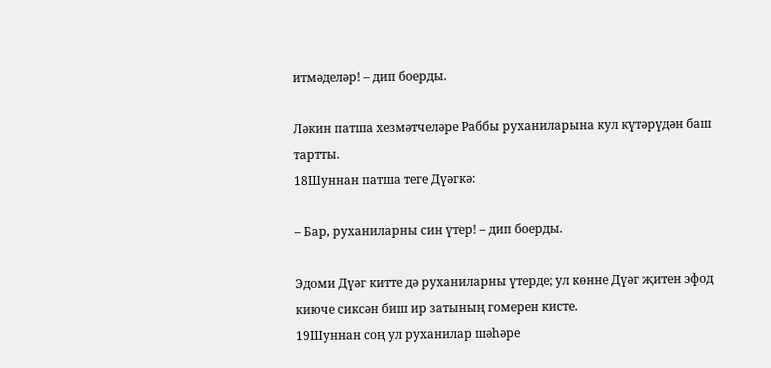итмәделәр! – дип боерды.

Ләкин патша хезмәтчеләре Раббы руханиларына кул күтәрүдән баш тартты.
18Шуннан патша теге Дүәгкә:

– Бар, руханиларны син үтер! – дип боерды.

Эдоми Дүәг китте дә руханиларны үтерде; ул көнне Дүәг җитен эфод киюче сиксән биш ир затының гомерен кисте.
19Шуннан соң ул руханилар шәһәре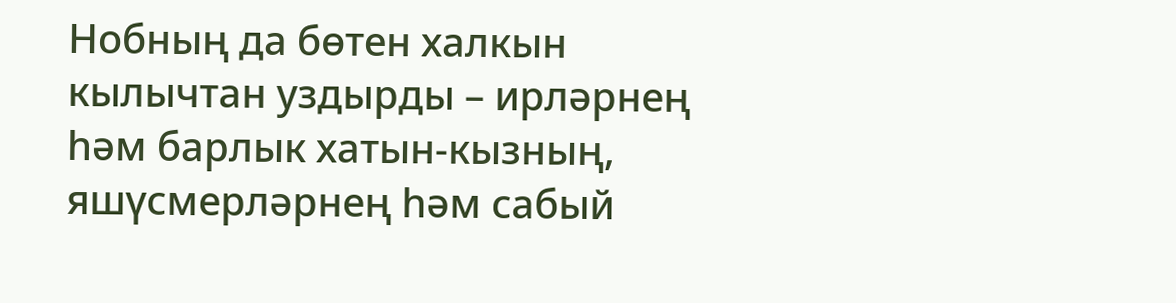Нобның да бөтен халкын кылычтан уздырды – ирләрнең һәм барлык хатын-кызның, яшүсмерләрнең һәм сабый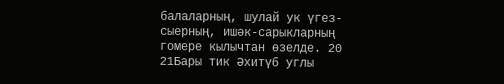балаларның, шулай ук үгез-сыерның, ишәк-сарыкларның гомере кылычтан өзелде. 20 21Бары тик Әхитүб углы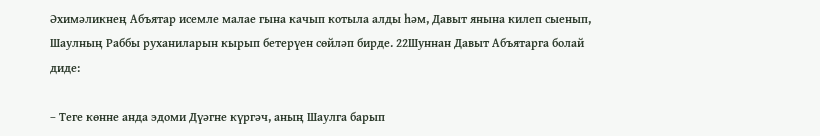Әхимәликнең Абъятар исемле малае гына качып котыла алды һәм, Давыт янына килеп сыенып, Шаулның Раббы руханиларын кырып бетерүен сөйләп бирде. 22Шуннан Давыт Абъятарга болай диде:

– Теге көнне анда эдоми Дүәгне күргәч, аның Шаулга барып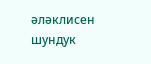әләклисен шундук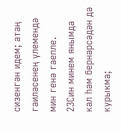сизенгән идем; атаң гаиләсенең үлемендә мин генә гаепле.
23Син минем янымда кал һәм бернәрсәдән дә курыкма;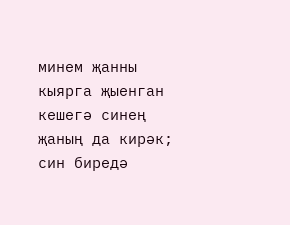минем җанны кыярга җыенган кешегә синең җаның да кирәк; син биредә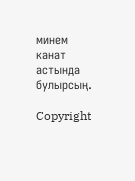минем канат астында булырсың.

Copyright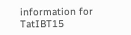information for TatIBT15